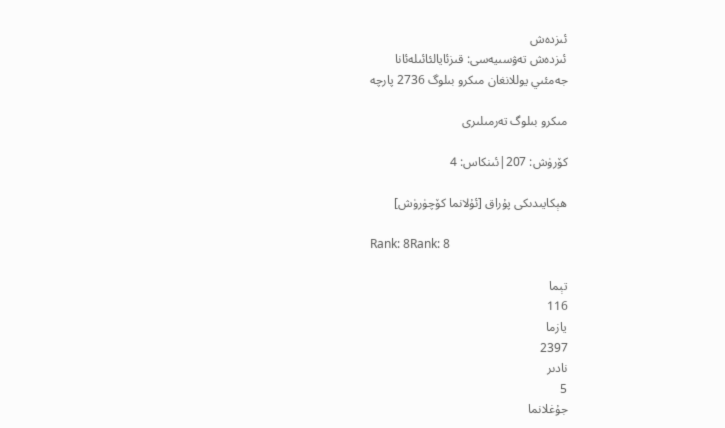ئىزدەش
ئىزدەش تەۋسىيەسى: قىزئايالئائىلەئانا
جەمئىي يوللانغان مىكرو بىلوگ 2736 پارچە

مىكرو بىلوگ تەرمىلىرى

كۆرۈش: 207|ئىنكاس: 4

ھېكايىدىكى پۇراق [ئۇلانما كۆچۈرۈش]

Rank: 8Rank: 8

تېما
116
يازما
2397
نادىر
5
جۇغلانما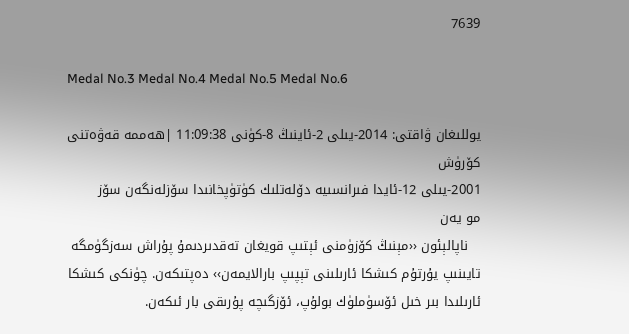7639

Medal No.3 Medal No.4 Medal No.5 Medal No.6

يوللىغان ۋاقتى: 2014-يىلى 2-ئاينىڭ 8-كۈنى 11:09:38 |ھەممە قەۋەتنى كۆرۈش
2001-يىلى 12-ئايدا فىرانسىيە دۆلەتلىك كۈتۈپخانىدا سۆزلەنگەن سۆز
مو يەن
   ناپالېئون ‹‹مېنىڭ كۆزۈمنى ئېتىپ قويغان تەقدىردىمۇ پۇراش سەزگۈمگە تايىنىپ يۇرتۇم كىشكا ئارىلىنى تېپىپ بارالايمەن›› دەپتىكەن. چۈنكى كىشكا ئارىلىدا بىر خىل ئۆسۈملۈك بولۇپ، ئۆزگىچە پۇرىقى بار ئىكەن.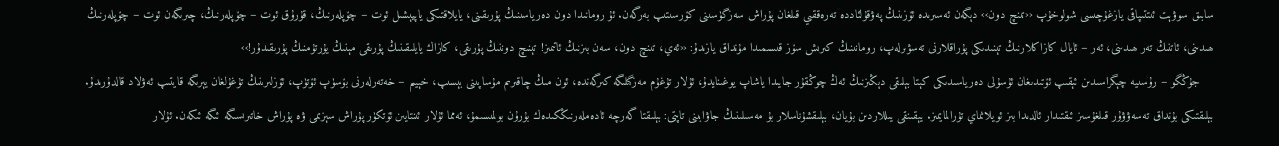سابىق سوۋېت ئىتتىپاقى يازغۇچىسى شولوخۇپ ‹‹تىنچ دون›› دېگەن ئەسىرىدە ئۆزىنىڭ پەۋقۇلئاددە تەرەققىي قىلغان پۇراش سەزگۈسىنى كۆرسىتىپ بەرگەن. ئۇ رومانىدا دون دەرياسىنىڭ پۇرىقىنى، يايلاقتىكى ياپيېشىل ئوت – چۆپلەرنىڭ، قۇرۇق ئوت – چۆپلەرنىڭ، چىرىگەن ئوت – چۆپلەرنىڭ ھىدىنى، ئاتنىڭ تەر ھىدىنى، ئەر – ئايال كازاكلارنىڭ تېنىدىكى پۇراقلارنى تەسۋىرلەپ، رومانىنىڭ كىرىش سۆز قىسىمىدا مۇنداق يازىدۇ: ‹‹ئەي، تىنچ دون، سەن بىزنىڭ ئاتىمىز! تېنىچ دوننىڭ پۇرىقى، كازاك يايلىقىنىڭ پۇرىقى مېنىڭ يۇرتۇمنىڭ پۇرىقىدۇر!››
    جۇڭگو – رۇسىيە چېگراسىدىن ئېقىپ ئۆتىدىغان ئۇسۇلى دەرياسىدىكى كېتا بېلىقى دېڭىزنىڭ ئەڭ چوڭقۇر جايىدا ياشاپ يوغىنايدۇ، ئۇلار تۇغۇم مەزگىلىگە كىرگەندە، ئون مىڭ چاقىرىم مۇساپىنى بېسىپ، خېيىم – خەتەرلەرنى بۆسۈپ ئۆتۈپ، ئۆزلىرىنىڭ تۇغۇلغان يېرىگە قايتىپ ئەۋلاد قالدۇرىدۇ. بېلىقتىكى بۇنداق تەسەۋۋۇر قىلغۇسىز ئىقتىدار ئالدىدا بىز ئويلانماي تۇرالمايمىز. يېقىنقى يىللاردىن بۇيان، بېلىقشۇناسلار بۇ مەسىلىنىڭ جاۋابىنى تاپتى: بېلىقتا گەرچە ئادەملەرنىڭكىدەك بۇرۇن بولمىسىمۇ، ئەمما ئۇلار ئىنتايىن ئۆتكۈر پۇراش سېزىمى ۋە پۇراش خاتىرىسىگە ئىگە ئىكەن. ئۇلار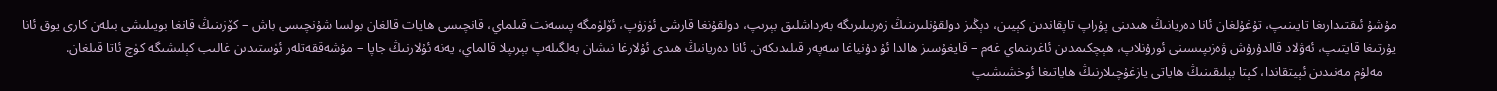مۇشۇ ئىقتىدارىغا تايىنىپ، تۇغۇلغان ئانا دەريانىڭ ھىدىنى پۇراپ تاپقاندىن كېيىن، دېڭىز دولقۇنلىرىنىڭ زەربىلىرىگە بەرداشلىق بېرىپ، دولقۇنغا قارشى ئۈزۈپ، ئۆلۈمگە پىسەنت قىلماي، قانچىسى ھايات قالغان بولسا شۇنچىسى باش – كۆزىنىڭ قانغا بويىلىشى بىلەن كارى يوق ئانا يۇرتىغا قايتىپ، ئەۋلاد قالدۇرۇش ۋەزىپىسىنى ئورۇنلاپ، ھېچكىمدىن ئاغرىنماي غەم – قايغۇسىز ھالدا ئۇ دۇنياغا سەپەر قىلىدىكەن. ئانا دەريانىڭ ھىدى ئۇلارغا نىشان بەلگىلەپ بېرىپلا قالماي، يەنە ئۇلارنىڭ جاپا – مۇشەققەتلەر ئۈستىدىن غالىب كېلىشىگە كۈچ ئاتا قىلغان.
    مەلۇم مەنىدىن ئېيتقاندا، كېتا بېلىقىنىڭ ھاياتى يازغۇچىلارنىڭ ھاياتىغا ئوخشىشىپ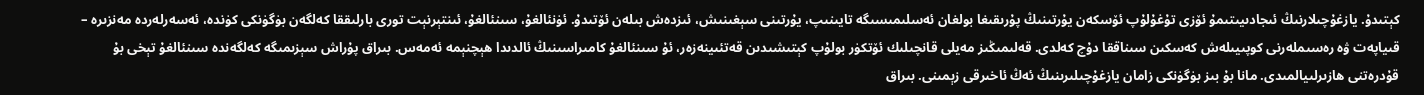كېتىدۇ. يازغۇچىلارنىڭ ئىجادىيىتىمۇ ئۆزى تۇغۇلۇپ ئۆسكەن يۇرتىنىڭ پۇرىقىغا بولغان ئەسلىمىسىگە تايىنىپ، يۇرتىنى سېغىنىش، ئىزدەش بىلەن ئۆتىدۇ. ئۈنئالغۇ، سىنئالغۇ، ئىنتېرنېت تورى بارلىققا كەلگەن بۈگۈنكى كۈندە، ئەسەرلەردە مەنزىرە – قىياپەت ۋە رەسىملەرنى كوپىيىلەش كەسكىن سىناققا دۇچ كەلدى. قەلىمىڭىز مەيلى قانچىلىك ئۆتكۈر بولۇپ كېتىشىدىن قەتئىينەزەر، ئۇ سىنئالغۇ كامىراسىنىڭ ئالدىدا ھېچنېمە ئەمەس. بىراق پۇراش سېزىمىگە كەلگەندە سىنئالغۇ تېخى بۇ قۇدرەتنى ھازىرلىيالمىدى. مانا بۇ بىز بۈگۈنكى زامان يازغۇچىلىرىنىڭ ئەڭ ئاخىرقى زېمىنى. بىراق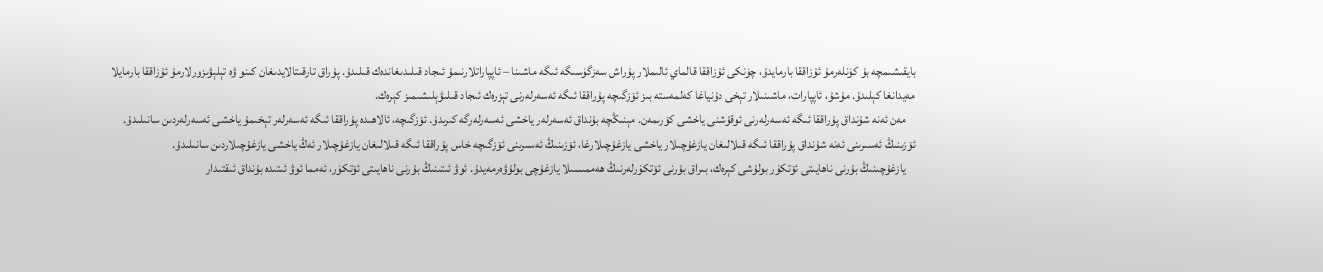بايقىشىمچە بۇ كۈنلەرمۇ ئۇزاققا بارمايدۇ، چۈنكى ئۇزاققا قالماي ئالىملار پۇراش سەزگۈسىگە ئىگە ماشىنا – ئاپپاراتلارنىمۇ ئىجاد قىلىدىغاندەك قىلىدۇ. پۇراق تارقىتالايدىغان كىنو ۋە تېلېۋىزورلارمۇ ئۇزاققا بارمايلا مەيدانغا كېلىدۇ. مۇشۇ، ئاپپارات، ماشىنىلار تېخى دۇنياغا كەلمەستە بىز ئۆزگىچە پۇراققا ئىگە ئەسەرلەرنى تېزرەك ئىجاد قىلىۋېلىشىمىز كېرەك.
    مەن ئەنە شۇنداق پۇراققا ئىگە ئەسەرلەرنى ئوقۇشنى ياخشى كۆرىمەن. مېنىڭچە بۇنداق ئەسەرلەر ياخشى ئەسەرلەرگە كىرىدۇ. ئۆزگىچە، ئالاھىدە پۇراققا ئىگە ئەسەرلەر تېخىمۇ ياخشى ئەسەرلەردىن سانىلىدۇ. ئۆزىنىڭ ئەسىرىنى ئەنە شۇنداق پۇراققا ئىگە قىلالىغان يازغۇچىلار ياخشى يازغۇچىلارغا، ئۆزىنىڭ ئەسىرىنى ئۆزگىچە خاس پۇراققا ئىگە قىلالىغان يازغۇچىلار ئەڭ ياخشى يازغۇچىلاردىن سانىلىدۇ.
    يازغۇچىنىڭ بۇرنى ناھايىتى ئۆتكۈر بولۇشى كېرەك، بىراق بۇرنى ئۆتكۈرلەرنىڭ ھەممىسىلا يازغۇچى بولۇۋەرمەيدۇ. ئوۋ ئىتىنىڭ بۇرنى ناھايىتى ئۆتكۈر، ئەمما ئوۋ ئىتىدە بۇنداق ئىقتىدار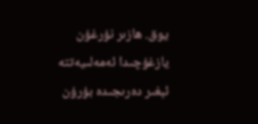يوق. ھازىر نۇرغۇن يازغۇچىدا ئەمەلىيەتتە ئېغىر دەرىجىدە بۇرۇن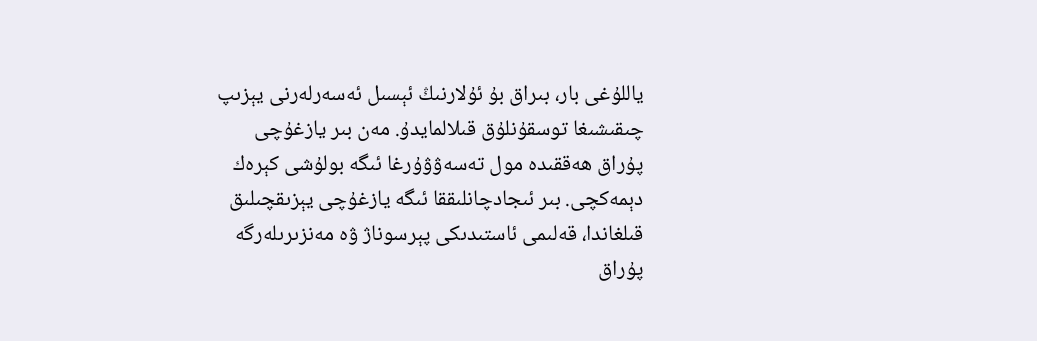ياللۇغى بار، بىراق بۇ ئۇلارنىڭ ئېسىل ئەسەرلەرنى يېزىپ چىقىشىغا توسقۇنلۇق قىلالمايدۇ. مەن بىر يازغۇچى پۇراق ھەققىدە مول تەسەۋۋۇرغا ئىگە بولۇشى كېرەك دېمەكچى. بىر ئىجادچانلىققا ئىگە يازغۇچى يېزىقچىلىق قىلغاندا، قەلىمى ئاستىدىكى پېرسوناژ ۋە مەنزىرىلەرگە پۇراق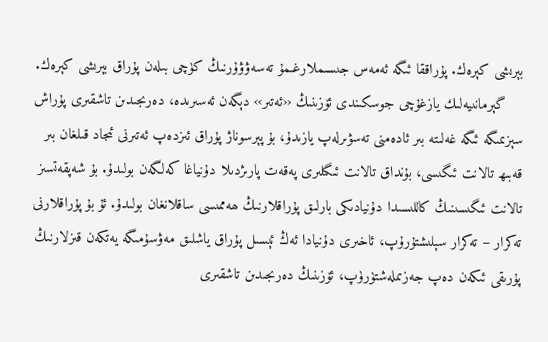بېرىشى كېرەك. پۇراققا ئىگە ئەمەس جىسىملارغىمۇ تەسەۋۋۇرنىڭ كۈچى بىلەن پۇراق بېرىشى كېرەك.
    گېرمانىيەلىك يازغۇچى جوسكىندى ئۆزىنىڭ ‹‹ئەتىر›› دېگەن ئەسىرىدە، دەرىجىدىن تاشقىرى پۇراش سېزىمىگە ئىگە غەلىتە بىر ئادەمنى تەسۋىرلەپ يازىدۇ، بۇ پېرسوناژ پۇراق ئىزدەپ ئەتىرنى ئىجاد قىلغان بىر قەبىھ تالانت ئىگىسى، بۇنداق تالانت ئىگىلىرى پەقەت پارىژدىلا دۇنياغا كەلگەن بولىدۇ. بۇ شەپقەتسىز تالانت ئىگىسىنىڭ كاللىسىدا دۇنيادىكى بارلىق پۇراقلارنىڭ ھەممىسى ساقلانغان بولىدۇ. ئۇ بۇ پۇراقلارنى تەكرار – تەكرار سېلىشتۇرۇپ، ئاخىرى دۇنيادا ئەڭ ئېسىل پۇراق ياشلىق مەۋسۇمىگە يەتكەن قىزلارنىڭ پۇرىقى ئىكەن دەپ جەزىملەشتۈرۈپ، ئۆزىنىڭ دەرىجىدىن تاشقىرى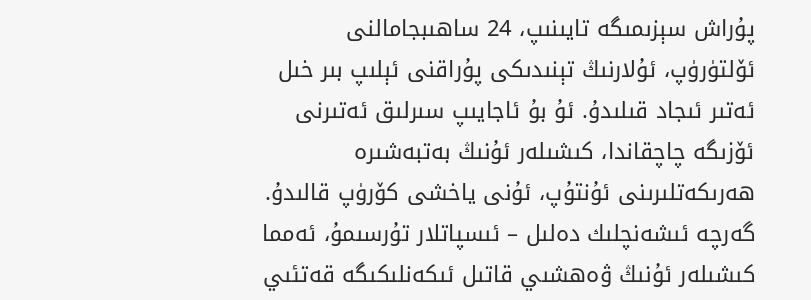پۇراش سېزىمىگە تايىنىپ، 24 ساھىبجامالنى ئۆلتۈرۈپ، ئۇلارنىڭ تېنىدىكى پۇراقنى ئېلىپ بىر خىل ئەتىر ئىجاد قىلىدۇ. ئۇ بۇ ئاجايىپ سىرلىق ئەتىرنى ئۆزىگە چاچقاندا، كىشىلەر ئۇنىڭ بەتبەشىرە ھەرىكەتلىرىنى ئۇنتۇپ، ئۇنى ياخشى كۆرۈپ قالىدۇ. گەرچە ئىشەنچلىك دەلىل – ئىسپاتلار تۇرسىمۇ، ئەمما كىشىلەر ئۇنىڭ ۋەھشىي قاتىل ئىكەنلىكىگە قەتئىي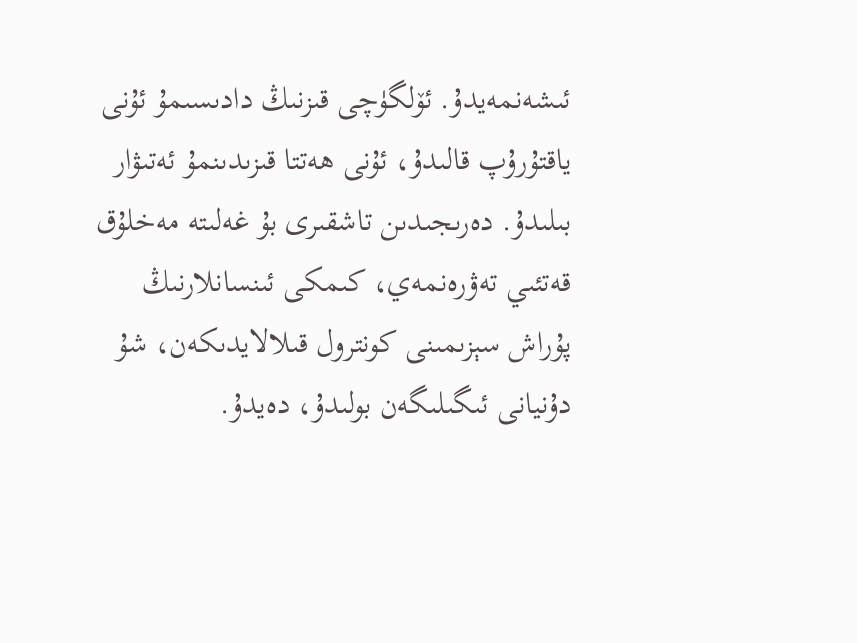ئىشەنمەيدۇ. ئۆلگۈچى قىزنىڭ دادىسىمۇ ئۇنى ياقتۇرۇپ قالىدۇ، ئۇنى ھەتتا قىزىدىنمۇ ئەتىۋار بىلىدۇ. دەرىجىدىن تاشقىرى بۇ غەلىتە مەخلۇق قەتئىي تەۋرەنمەي، كىمكى ئىنسانلارنىڭ پۇراش سېزىمىنى كونترول قىلالايدىكەن، شۇ دۇنيانى ئىگىلىگەن بولىدۇ، دەيدۇ.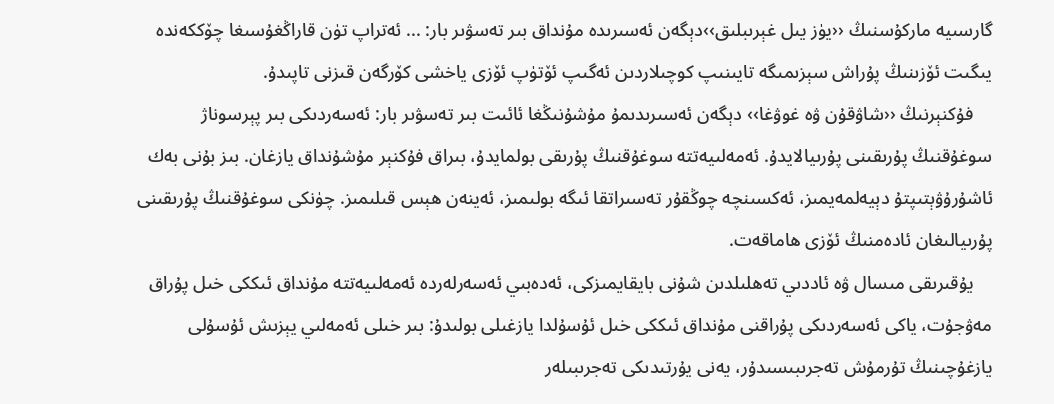گارسىيە ماركۇسنىڭ ‹‹يۈز يىل غېرىبلىق››دېگەن ئەسىرىدە مۇنداق بىر تەسۋىر بار: ... ئەتراپ تۈن قاراڭغۇسىغا چۆككەندە يىگىت ئۆزىنىڭ پۇراش سېزىمىگە تايىنىپ كوچىلاردىن ئەگىپ ئۆتۈپ ئۆزى ياخشى كۆرگەن قىزنى تاپىدۇ.
    فۇكنېرنىڭ ‹‹شاۋقۇن ۋە غوۋغا›› دېگەن ئەسىرىدىمۇ مۇشۇنىڭغا ئائىت بىر تەسۋىر بار: ئەسەردىكى بىر پېرسوناژ سوغۇقنىڭ پۇرىقىنى پۇرىيالايدۇ. ئەمەلىيەتتە سوغۇقنىڭ پۇرىقى بولمايدۇ، بىراق فۇكنېر مۇشۇنداق يازغان. بىز بۇنى بەك ئاشۇرۇۋېتىپتۇ دېيەلمەيمىز، ئەكسىنچە چوڭقۇر تەسىراتقا ئىگە بولىمىز، ئەينەن ھېس قىلىمىز. چۈنكى سوغۇقنىڭ پۇرىقىنى پۇرىيالىغان ئادەمنىڭ ئۆزى ھاماقەت.
    يۇقىرىقى مىسال ۋە ئاددىي تەھلىلدىن شۇنى بايقايمىزكى، ئەدەبىي ئەسەرلەردە ئەمەلىيەتتە مۇنداق ئىككى خىل پۇراق مەۋجۇت، ياكى ئەسەردىكى پۇراقنى مۇنداق ئىككى خىل ئۇسۇلدا يازغىلى بولىدۇ: بىر خىلى ئەمەلىي يېزىش ئۇسۇلى يازغۇچىنىڭ تۇرمۇش تەجرىبىسىدۇر، يەنى يۇرتىدىكى تەجرىبىلەر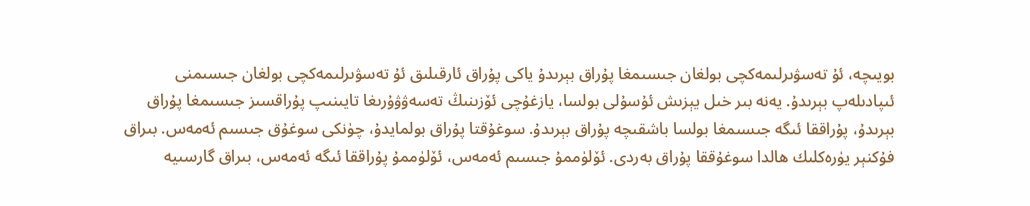بويىچە، ئۇ تەسۋىرلىمەكچى بولغان جىسىمغا پۇراق بېرىدۇ ياكى پۇراق ئارقىلىق ئۇ تەسۋىرلىمەكچى بولغان جىسىمنى ئىپادىلەپ بېرىدۇ. يەنە بىر خىل يېزىش ئۇسۇلى بولسا، يازغۇچى ئۆزىنىڭ تەسەۋۋۇرىغا تايىنىپ پۇراقسىز جىسىمغا پۇراق بېرىدۇ، پۇراققا ئىگە جىسىمغا بولسا باشقىچە پۇراق بېرىدۇ. سوغۇقتا پۇراق بولمايدۇ، چۈنكى سوغۇق جىسىم ئەمەس. بىراق فۇكنېر يۈرەكلىك ھالدا سوغۇققا پۇراق بەردى. ئۆلۈممۇ جىسىم ئەمەس، ئۆلۈممۇ پۇراققا ئىگە ئەمەس، بىراق گارسىيە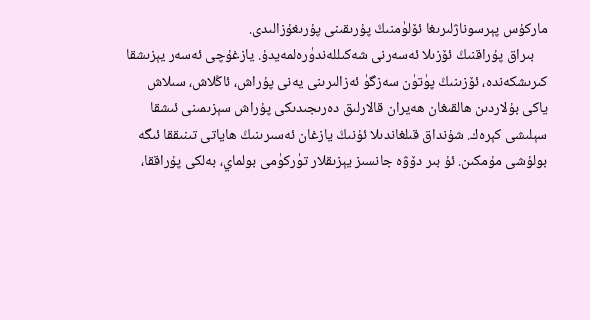ماركۇس پېرسوناژلىرىغا ئۆلۈمنىڭ پۇرىقىنى پۇرىغۇزالىدى.
    بىراق پۇراقنىڭ ئۆزىلا ئەسەرنى شەكىللەندۈرەلمەيدۇ. يازغۇچى ئەسەر يېزىشقا كىرىشكەندە، ئۆزىنىڭ پۈتۈن سەزگۈ ئەزالىرىنى يەنى پۇراش، ئاڭلاش، سىلاش ياكى بۇلاردىن ھالقىغان ھەيران قالارلىق دەرىجىدىكى پۇراش سېزىمىنى ئىشقا سېلىشى كېرەك. شۇنداق قىلغاندىلا ئۇنىڭ يازغان ئەسىرىنىڭ ھاياتى تىنىققا ئىگە بولۇشى مۇمكىن. ئۇ بىر دۆۋە جانسىز يېزىقلار تۈركۈمى بولماي، بەلكى پۇراققا،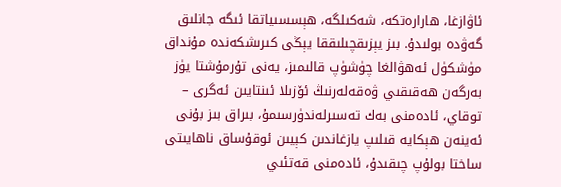ئاۋازغا، ھارارەتكە، شەكىلگە، ھېسسىياتقا ئىگە جانلىق گەۋدە بولىدۇ. بىز يېزىقچىلىققا يېڭى كىرىشكەندە مۇنداق مۈشكۈل ئەھۋالغا چۈشۈپ قالىمىز، يەنى تۇرمۇشتا يۈز بەرگەن ھەقىقىي ۋەقەلەرنىڭ ئۆزىلا ئىنتايىن ئەگرى – توقاي، ئادەمنى بەك تەسىرلەندۈرسىمۇ، بىراق بىز بۇنى ئەينەن ھېكايە قىلىپ يازغاندىن كېيىن ئوقۇساق ناھايىتى ساختا بولۇپ چىقىدۇ، ئادەمنى قەتئىي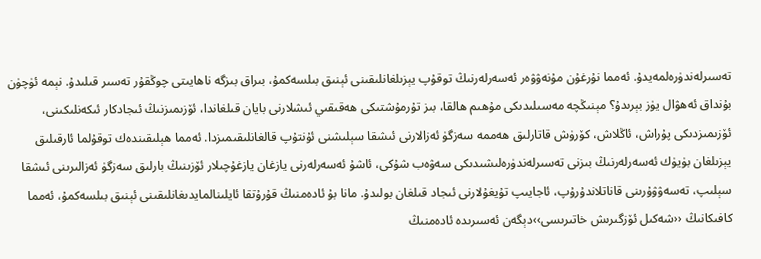تەسىرلەندۈرەلمەيدۇ. ئەمما نۇرغۇن مۇنەۋۋەر ئەسەرلەرنىڭ توقۇپ يېزىلغانلىقىنى ئېنىق بىلسەكمۇ، بىراق بىزگە ناھايىتى چوڭقۇر تەسىر قىلىدۇ. نېمە ئۈچۈن بۇنداق ئەھۋال يۈز بېرىدۇ؟ مېنىڭچە مەسىلىدىكى مۇھىم ھالقا، بىز تۇرمۇشتىكى ھەقىقىي ئىشلارنى بايان قىلغاندا، ئۆزىمىزنىڭ ئىجادكار ئىكەنلىكىنى، ئۆزىمىزدىكى پۇراش، ئاڭلاش، كۆرۈش قاتارلىق ھەممە سەزگۈ ئەزالارنى ئىشقا سېلىشنى ئۇنتۇپ قالغانلىقىمىزدا. ئەمما ھېلىقىندەك توقۇلما ئارقىلىق يېزىلغان بۈيۈك ئەسەرلەرنىڭ بىزنى تەسىرلەندۈرەلىشىدىكى سەۋەب شۇكى، ئاشۇ ئەسەرلەرنى يازغان يازغۇچىلار ئۆزىنىڭ بارلىق سەزگۈ ئەزالىرىنى ئىشقا سېلىپ، تەسەۋۋۇرىنى قاناتلاندۇرۇپ، ئاجايىپ تۇيغۇلارنى ئىجاد قىلغان بولىدۇ. مانا بۇ ئادەمنىڭ قۇرۇتقا ئايلىنالمايدىغانلىقىنى ئېنىق بىلسەكمۇ، ئەمما كافىكانىڭ ‹‹شەكىل ئۆزگىرىش خاتىرىسى››دېگەن ئەسىرىدە ئادەمنىڭ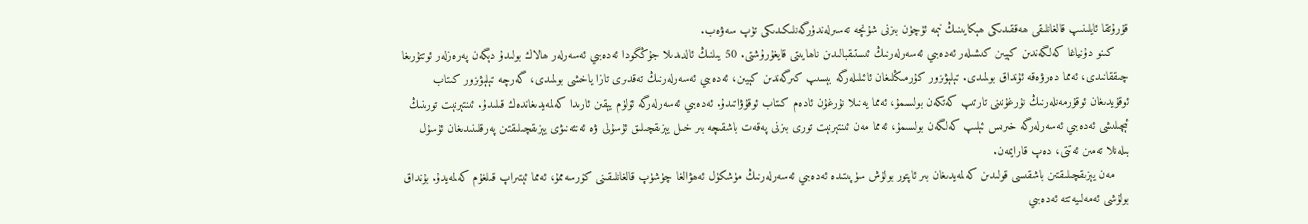قۇرۇتقا ئايلىنىپ قالغانلىقى ھەققىدىكى ھېكايىنىڭ نېمە ئۈچۈن بىزنى شۇنچە تەسىرلەندۈرگەنلىكىدىكى تۈپ سەۋەب.
    كىنو دۇنياغا كەلگەندىن كېيىن كىشىلەر ئەدەبىي ئەسەرلەرنىڭ ئىستىقبالىدىن ناھايىتى قايغۇرۇشتى. 50 يىلنىڭ ئالدىدىلا جۇڭگودا ئەدەبىي ئەسەرلەر ھالاك بولىدۇ دېگەن پەرەزلەر ئوتتۇرىغا چىققانىدى، ئەمما دەرۋەقە ئۇنداق بولمىدى. تېلېۋىزور كۇرمىڭلىغان ئائىلىلەرگە بېسىپ كىرگەندىن كېيىن، ئەدەبىي ئەسەرلەرنىڭ تەقدىرى تازا ياخشى بولمىدى، گەرچە تېلېۋىزور كىتاب ئوقۇيدىغان ئوقۇرمەنلەرنىڭ نۇرغۇنىنى تارتىپ كەتكەن بولسىمۇ، ئەمما يەنىلا نۇرغۇن ئادەم كىتاب ئوقۇۋاتىدۇ. ئەدەبىي ئەسەرلەرگە ئۆلۈم يېقىن ئارىدا كەلمەيدىغاندەك قىلىدۇ. ئىنتېرنېت تورىنىڭ ئېچىلىشى ئەدەبىي ئەسەرلەرگە خىرىس ئېلىپ كەلگەن بولسىمۇ، ئەمما مەن ئىنتېرنېت تورى بىزنى پەقەت باشقىچە بىر خىل يېزىقچىلىق ئۇسۇلى ۋە ئەنئەنىۋى يېزىقچىلىقتىن پەرقلىنىدىغان ئۇسۇل بىلەنلا تەمىن ئەتتى، دەپ قارايمەن.
    مەن يېزىقچىلىقتىن باشقىسى قولىدىن كەلمەيدىغان بىر ئاپتور بولۇش سۈپىتىدە ئەدەبىي ئەسەرلەرنىڭ مۈشكۈل ئەھۋالغا چۈشۈپ قالغانلىقىنى كۆرسەممۇ، ئەمما ئېتىراپ قىلغۇم كەلمەيدۇ. بۇنداق بولۇشى ئەمەلىيەتتە ئەدەبىي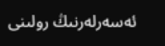ئەسەرلەرنىڭ رولىنى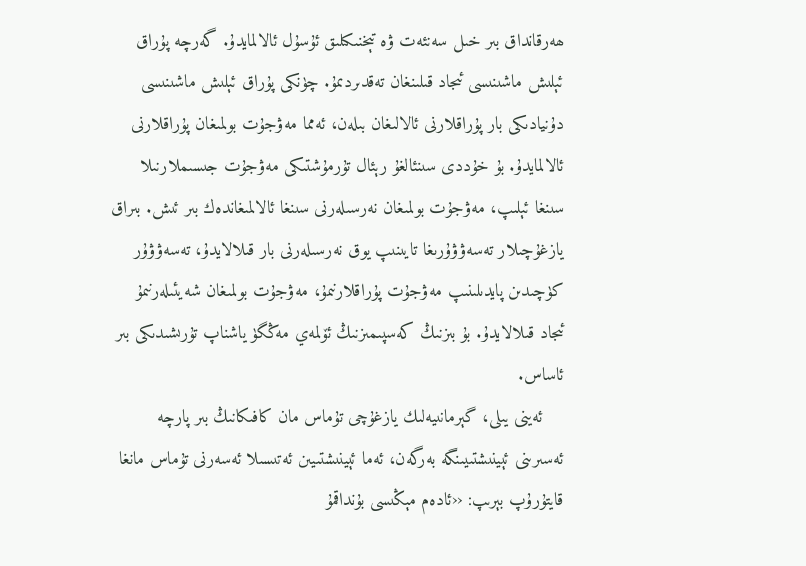ھەرقانداق بىر خىل سەنئەت ۋە تېخنىكىلىق ئۇسۇل ئالالمايدۇ. گەرچە پۇراق ئېلىش ماشىنىسى ئىجاد قىلىنغان تەقدىردىمۇ. چۈنكى پۇراق ئېلىش ماشىنىسى دۇنيادىكى بار پۇراقلارنى ئالالىغان بىلەن، ئەمما مەۋجۇت بولمىغان پۇراقلارنى ئالالمايدۇ. بۇ خۇددى سىنئالغۇ رېئال تۇرمۇشتىكى مەۋجۇت جىسىملارنىلا سىنغا ئېلىپ، مەۋجۇت بولمىغان نەرسىلەرنى سىنغا ئالالمىغاندەك بىر ئىش. بىراق يازغۇچىلار تەسەۋۋۇرىغا تايىنىپ يوق نەرسىلەرنى بار قىلالايدۇ، تەسەۋۋۇر كۈچىدىن پايدىلىنىپ مەۋجۇت پۇراقلارنىمۇ، مەۋجۇت بولمىغان شەيئىلەرنىمۇ ئىجاد قىلالايدۇ. بۇ بىزنىڭ كەسپىمىزنىڭ ئۆلمەي مەڭگۈ ياشناپ تۇرىشىدىكى بىر ئاساس.
    ئەينى يىلى، گېرمانىيەلىك يازغۇچى تۇماس مان كافىكانىڭ بىر پارچە ئەسىرىنى ئېينىشتىيىنگە بەرگەن، ئەما ئېينىشتىيىن ئەتىسىلا ئەسەرنى تۇماس مانغا قايتۇرۇپ بېرىپ: ‹‹ئادەم مېڭىسى بۇنداقمۇ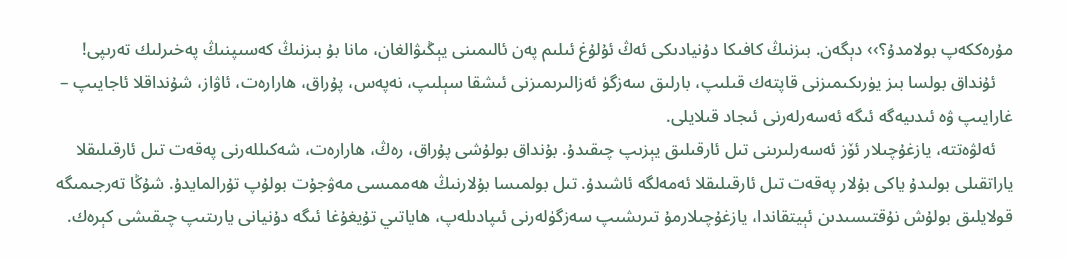مۇرەككەپ بولامدۇ؟›› دېگەن. بىزنىڭ كافىكا دۇنيادىكى ئەڭ ئۇلۇغ ئىلىم پەن ئالىمىنى يېڭىۋالغان، مانا بۇ بىزنىڭ كەسىپنىڭ پەخىرلىك تەرىپى!
    ئۇنداق بولسا بىز يۈرىكىمىزنى قاپتەك قىلىپ، بارلىق سەزگۈ ئەزالىرىمىزنى ئىشقا سېلىپ، نەپەس، پۇراق، ھارارەت، ئاۋاز، شۇنداقلا ئاجايىپ – غارايىپ ۋە ئىدىيەگە ئىگە ئەسەرلەرنى ئىجاد قىلايلى.
    ئەلۋەتتە، يازغۇچىلار ئۆز ئەسەرلىرىنى تىل ئارقىلىق يېزىپ چىقىدۇ. بۇنداق بولۇشى پۇراق، رەڭ، ھارارەت، شەكىللەرنى پەقەت تىل ئارقىلىقلا ياراتقىلى بولىدۇ ياكى بۇلار پەقەت تىل ئارقىلىقلا ئەمەلگە ئاشىدۇ. تىل بولمىسا بۇلارنىڭ ھەممىسى مەۋجۇت بولۇپ تۇرالمايدۇ. شۇڭا تەرجىمىگە قولايلىق بولۇش نۇقتىسىدىن ئېيتقاندا، يازغۇچىلارمۇ تىرىشىپ سەزگۈلەرنى ئىپادىلەپ، ھاياتىي تۇيغۇغا ئىگە دۇنيانى يارىتىپ چىقىشى كېرەك.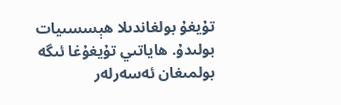تۇيغۇ بولغاندىلا ھېسسىيات بولىدۇ. ھاياتىي تۇيغۇغا ئىگە بولمىغان ئەسەرلەر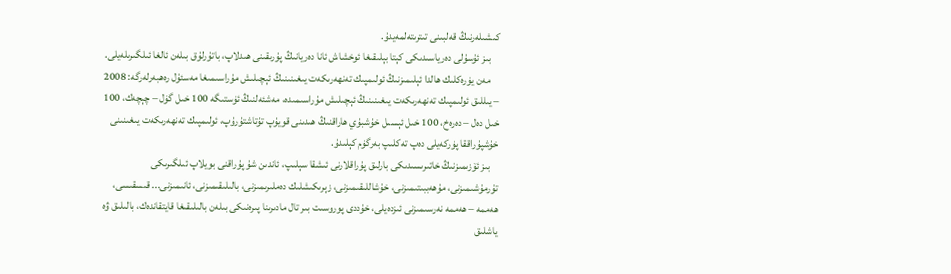كىشىلەرنىڭ قەلبىنى تىترىتەلمەيدۇ.
    بىز ئۇسۇلى دەرياسىدىكى كېتا بېلىقىغا ئوخشاش ئانا دەريانىڭ پۇرىقىنى ھىدلاپ، باتۇرلۇق بىلەن ئالغا ئىلگىرىلەيلى.
    مەن يۈرەكلىك ھالدا ئېلىمىزنىڭ ئولىمپىك تەنھەرىكەت يىغىنىنىڭ ئېچىلىش مۇراسىمىغا مەسئۇل رەھبەرلەرگە: 2008 – يىللىق ئولىمپىك تەنھەرىكەت يىغىنىنىڭ ئېچىلىش مۇراسىمىدە، مەشئەلنىڭ ئۈستىگە 100 خىل گۈل – چېچەك، 100 خىل دەل – دەرەخ، 100 خىل ئېسىل خۇشبۇي ھاراقنىڭ ھىدىنى قويۇپ تۇتاشتۇرۇپ، ئولىمپىك تەنھەرىكەت يىغىنىنى خۇشپۇراققا پۈركەيلى دەپ تەكلىپ بەرگۈم كېلىدۇ.
    بىز ئۆزىمىزنىڭ خاتىرىسىدىكى بارلىق پۇراقلارنى ئىشقا سېلىپ، ئاندىن شۇ پۇراقنى بويلاپ ئىلگىرىكى تۇرمۇشىمىزنى، مۇھەببىتىمىزنى، خۇشاللىقىمىزنى، زېرىكىشلىك دەملىرىمىزنى، بالىلىقىمىزنى، ئانىمىزنى... قىسقىسى، ھەممە – ھەممە نەرسىمىزنى ئىزدەيلى، خۇددى پوروسىت بىر تال مادىرىنا پىرەنىكى بىلەن بالىلىقىغا قايتقاندەك، بالىلىق ۋە ياشلىق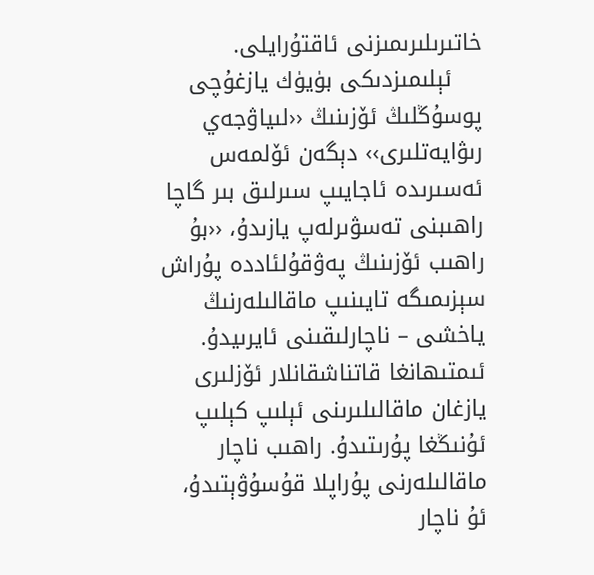خاتىرىلىرىمىزنى ئاقتۇرايلى.
    ئېلىمىزدىكى بۈيۈك يازغۇچى پوسۇڭلىڭ ئۆزىنىڭ ‹‹لىياۋجەي رىۋايەتلىرى›› دېگەن ئۆلمەس ئەسىرىدە ئاجايىپ سىرلىق بىر گاچا راھىبنى تەسۋىرلەپ يازىدۇ، ‹‹بۇ راھىب ئۆزىنىڭ پەۋقۇلئاددە پۇراش سېزىمىگە تايىنىپ ماقالىلەرنىڭ ياخشى – ناچارلىقىنى ئايرىيدۇ. ئىمتىھانغا قاتناشقانلار ئۆزلىرى يازغان ماقالىلىرىنى ئېلىپ كېلىپ ئۇنىڭغا پۇرىتىدۇ. راھىب ناچار ماقالىلەرنى پۇراپلا قۇسۇۋېتىدۇ، ئۇ ناچار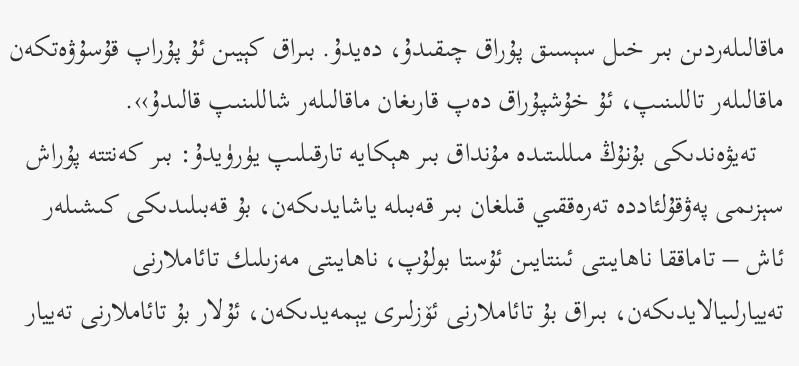ماقالىلەردىن بىر خىل سېسىق پۇراق چىقىدۇ، دەيدۇ. بىراق كېيىن ئۇ پۇراپ قۇسۇۋەتكەن ماقالىلەر تاللىنىپ، ئۇ خۇشپۇراق دەپ قارىغان ماقالىلەر شاللىنىپ قالىدۇ››.
    تەيۋەندىكى بۇنۇڭ مىللىتىدە مۇنداق بىر ھېكايە تارقىلىپ يۈرۈيدۇ: بىر كەنتتە پۇراش سېزىمى پەۋقۇلئاددە تەرەققىي قىلغان بىر قەبىلە ياشايدىكەن، بۇ قەبىلىدىكى كىشىلەر ئاش – تاماققا ناھايىتى ئىنتايىن ئۇستا بولۇپ، ناھايىتى مەزىلىك تائاملارنى تەييارلىيالايدىكەن، بىراق بۇ تائاملارنى ئۆزلىرى يېمەيدىكەن، ئۇلار بۇ تائاملارنى تەييار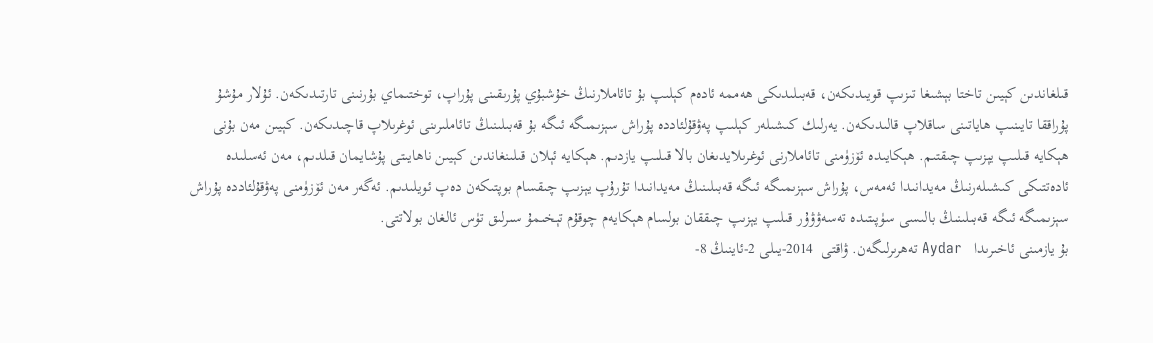قىلغاندىن كېيىن تاختا بېشىغا تىزىپ قويىدىكەن، قەبىلىدىكى ھەممە ئادەم كېلىپ بۇ تائاملارنىڭ خۇشبۇي پۇرىقىنى پۇراپ، توختىماي بۇرنىنى تارتىدىكەن. ئۇلار مۇشۇ پۇراققا تايىنىپ ھاياتىنى ساقلاپ قالىدىكەن. يەرلىك كىشىلەر كېلىپ پەۋقۇلئاددە پۇراش سېزىمىگە ئىگە بۇ قەبىلىنىڭ تائاملىرىنى ئوغرىلاپ قاچىدىكەن. كېيىن مەن بۇنى ھېكايە قىلىپ يېزىپ چىقتىم. ھېكايىدە ئۆزۈمنى تائاملارنى ئوغرىلايدىغان بالا قىلىپ يازدىم. ھېكايە ئېلان قىلىنغاندىن كېيىن ناھايىتى پۇشايمان قىلدىم، مەن ئەسلىدە ئادەتتىكى كىشىلەرنىڭ مەيدانىدا ئەمەس، پۇراش سېزىمىگە ئىگە قەبىلىنىڭ مەيدانىدا تۇرۇپ يېزىپ چىقسام بوپتىكەن دەپ ئويلىدىم. ئەگەر مەن ئۆزۈمنى پەۋقۇلئاددە پۇراش سېزىمىگە ئىگە قەبىلىنىڭ بالىسى سۈپىتىدە تەسەۋۋۇر قىلىپ يېزىپ چىققان بولسام ھېكايەم چوقۇم تېخىمۇ سىرلىق تۈس ئالغان بولاتتى.
بۇ يازمىنى ئاخىرىدا   Aydar تەھرىرلىگەن. ۋاقتى  2014-يىلى 2-ئاينىڭ 8-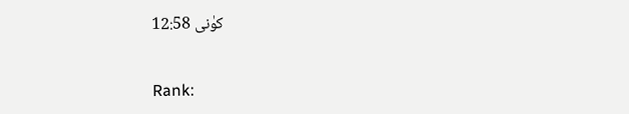كۈنى 12:58


Rank: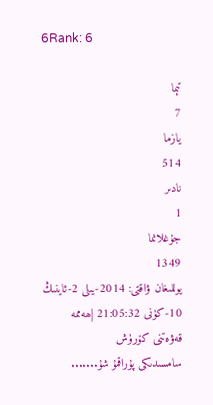6Rank: 6

تېما
7
يازما
514
نادىر
1
جۇغلانما
1349
يوللىغان ۋاقتى: 2014-يىلى 2-ئاينىڭ 10-كۈنى 21:05:32 |ھەممە قەۋەتنى كۆرۈش
سامسىدىكى پۇراقمۇ شۇ.......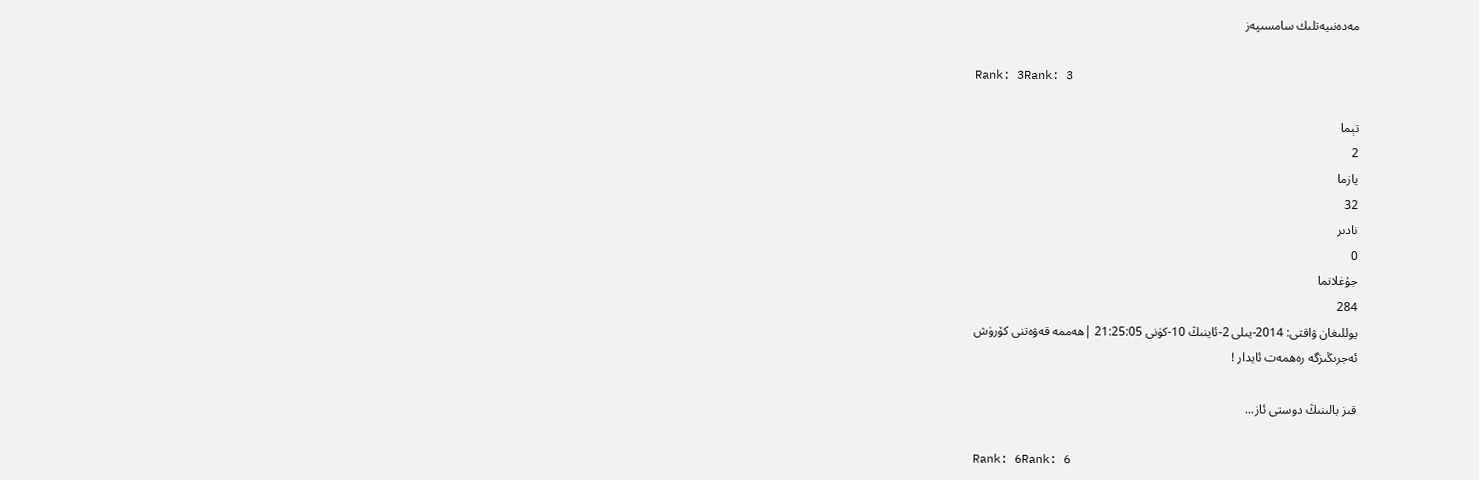مەدەنىيەتلىك سامسىپەز

Rank: 3Rank: 3

تېما
2
يازما
32
نادىر
0
جۇغلانما
284
يوللىغان ۋاقتى: 2014-يىلى 2-ئاينىڭ 10-كۈنى 21:25:05 |ھەممە قەۋەتنى كۆرۈش
ئەجرىڭىزگە رەھمەت ئايدار !

قىز بالىنىڭ دوستى ئاز...

Rank: 6Rank: 6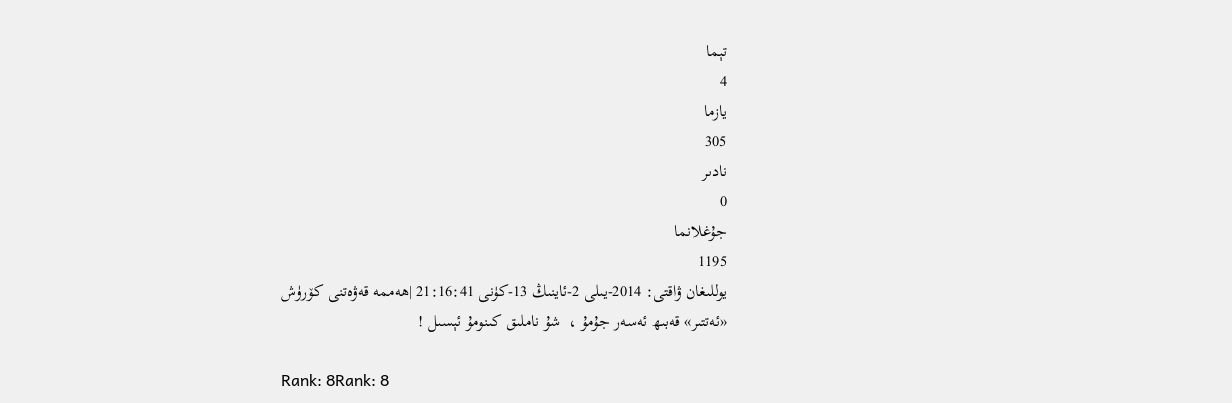تېما
4
يازما
305
نادىر
0
جۇغلانما
1195
يوللىغان ۋاقتى: 2014-يىلى 2-ئاينىڭ 13-كۈنى 21:16:41 |ھەممە قەۋەتنى كۆرۈش
«ئەتتىر» قەبىھ ئەسەر جۇمۇ ،  شۇ ناملىق كىنومۇ ئېسىل !

Rank: 8Rank: 8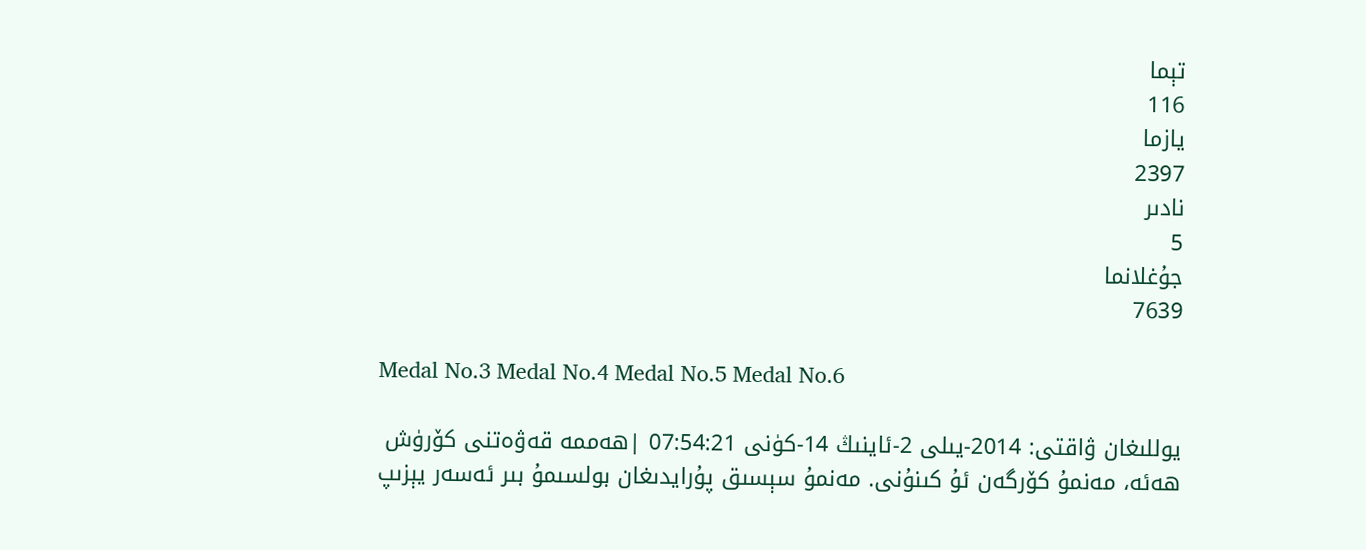تېما
116
يازما
2397
نادىر
5
جۇغلانما
7639

Medal No.3 Medal No.4 Medal No.5 Medal No.6

يوللىغان ۋاقتى: 2014-يىلى 2-ئاينىڭ 14-كۈنى 07:54:21 |ھەممە قەۋەتنى كۆرۈش
ھەئە، مەنمۇ كۆرگەن ئۇ كىنۇنى. مەنمۇ سېسىق پۇرايدىغان بولسىمۇ بىر ئەسەر يېزىپ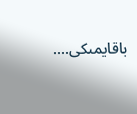باقايمىكى....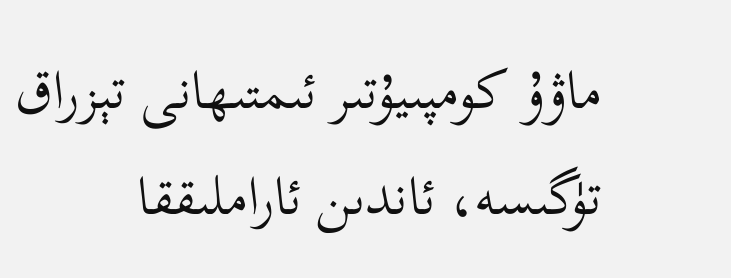ماۋۇ كومپىيۇتىر ئىمتىھانى تېزراق تۈگىسە، ئاندىن ئاراملىققا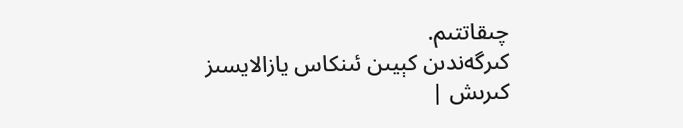چىقاتتىم.
كىرگەندىن كېيىن ئىنكاس يازالايسىز كىرىش |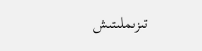تىزىملىتىش